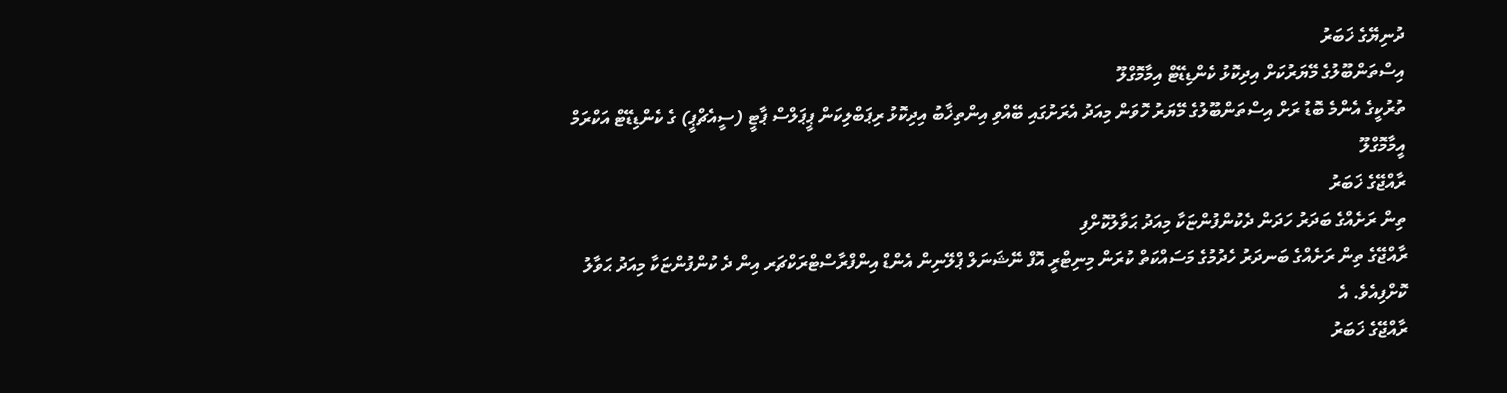ދުނިޔޭގެ ޚަބަރު
އިސްތަންބޫލުގެ މޭޔަރުކަށް އިދިކޮޅު ކެންޑިޑޭޓް އިމާމޮގްލޫ
ތުރުކީގެ އެންމެ ބޮޑު ރަށް އިސްތަންބޫލުގެ މޭޔަރު ހޮވަން މިއަދު އެރަށުގައި ބޭއްވި އިންތިޚާބު އިދިކޮޅު ރިޕަބްލިކަން ޕީޕަލްސް ޕާޓީ (ސީއެޗްޕީ) ގެ ކެންޑިޑޭޓް އަކްރަމް އީމާމޮގްލޫ
ރާއްޖޭގެ ޚަބަރު
ތިން ރަށެއްގެ ބަދަރު ހަދަން ދެކުންފުންޏަކާ މިއަދު ޙަވާލުކޮށްފި
ރާއްޖޭގެ ތިން ރަށެއްގެ ބަނދަރު ހެދުމުގެ މަސައްކަތް ކުރަން މިނިޓްރީ އޮފް ނޭޝަނަލް ޕްލޭނިން އެންޑް އިންފްރާސްޓްރަކްޗަރ އިން ދެ ކުންފުންޏަކާ މިއަދު ޙަވާލު ކޮށްފިއެވެ. އެ
ރާއްޖޭގެ ޚަބަރު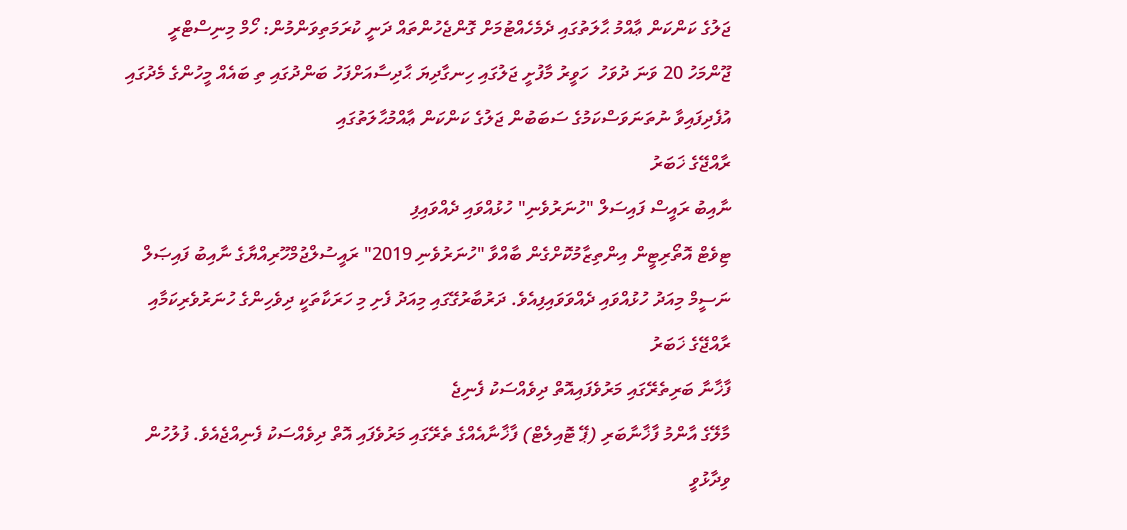ޖަލުގެ ކަންކަން ޢާއްމު ޙާލަތުގައި ދެމެހެއްޓުމަށް ގޮންޖެހުންތައް ދަނީ ކުރަމަތިވަންމުން: ހޯމް މިނިސްޓްރީ
ޖޫންމަހު 20 ވަނަ ދުވަހު  ހަވީރު މާފުށީ ޖަލުގައި ހިނގާދިޔަ ޙާދިސާއަށްފަހު ބަންދުގައި ތި ބައެއް މީހުންގެ މެދުގައި އުފެދިފައިވާ ނުތަނަވަސްކަމުގެ ސަބަބުން ޖަލުގެ ކަންކަން ޢާއްމުޙާލަތުގައި
ރާއްޖޭގެ ޚަބަރު
ނާއިބު ރައީސް ފައިސަލް "ހުނަރުވެނި" ހުޅުއްވައި ދެއްވައިފި
ޓިވެޓް އޮތޯރިޓީން އިންތިޒާމުކޮށްގެން ބާއްވާ "ހުނަރުވެނި 2019" ރައީސުލްޖުމްހޫރިއްޔާގެ ނާއިބު ފައިޞަލް ނަސީމް މިއަދު ހުޅުއްވައި ދެއްވަވައިފިއެވެ. ދަރުބާރުގޭގައި މިއަދު ފެށި މި ހަރަކާތަކީ ދިވެހިންގެ ހުނަރުވެރިކަމާއި
ރާއްޖޭގެ ޚަބަރު
ފާޚާނާ ބަރިތެރޭގައި މަރުވެފައިއޮތް ދިވެއްސަކު ފެނިޖެ
މާލޭގެ އާންމު ފާޚާނާބަރި (ޕޭ ޓޮއިލެޓް) ފާޚާނާއެއްގެ ތެރޭގައި މަރުވެފައި އޮތް ދިވެއްސަކު ފެނިއްޖެއެވެ. ފުލުހުން ވިދާޅުވީ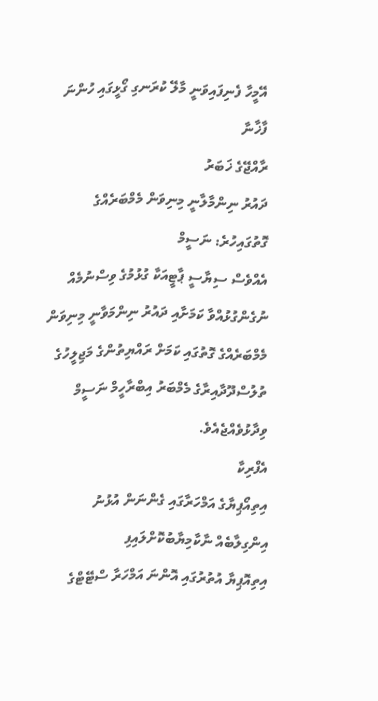އޭމީހާ ފެނިފައިވަނީ މާލޭ ކުރަނގި ގޯޅީގައި ހުންނަ ފާޚާނާ
ރާއްޖޭގެ ޚަބަރު
ދައުރު ނިންމާލާނީ މިނިވަން މެމްބަރެއްގެ ގޮތުގައިހުރެ: ނަސީމް
އެއްވެސް ސިޔާސީ ޕާޓީއަކާ ގުޅުމުގެ ވިސްނުމެއް ނުގެންގުޅުއްވާ ކަމަށާއި ދައުރު ނިންމަވާނީ މިނިވަން މެމްބަރެއްގެ ގޮތުގައި ކަމަށް ރައްޔިތުންގެ މަޖިލީހުގެ ތުލުސްދޫދާއިރާގެ މެމްބަރު އިބްރާހީމް ނަސީމް ވިދާޅުވެއްޖެއެވެ.
އެފްރިކާ
އިތިއޯޕިޔާގެ އަމްހަރާގައި ގެންނަން އުޅުނު އިންގިލާބެއް ނާކާމިޔާބުކޮށްލައިފި
އިތިއޮޕިޔާ އުތުރުގައި އޮންނަ އަމްހަރާ ސްޓޭޓްގެ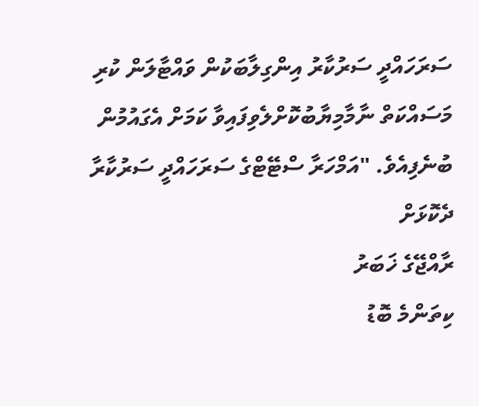ސަރަހައްދީ ސަރުކާރު އިންގިލާބަކުން ވައްޓާލަން ކުރި މަސައްކަތް ނާމާމިޔާބުކޮށްލެވިފައިވާ ކަމަށް އެގައުމުން ބުނެފިއެވެ. "އަމްހަރާ ސްޓޭޓްގެ ސަރަހައްދީ ސަރުކާރާ ދެކޮޅަށް
ރާއްޖޭގެ ޚަބަރު
ކިތަންމެ ބޮޑު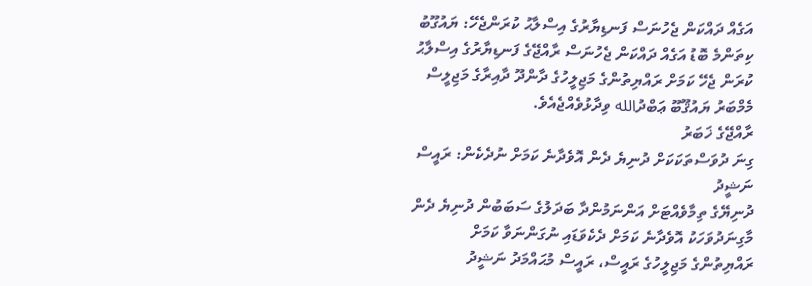އަގެއް ދައްކަން ޖެހުނަސް ފަނޑިޔާރުގެ އިސްލާޙު ކުރަންޖެހޭ: ޔައުގޫބު
ކިތަންމެ ބޮޑު އަގެއް ދައްކަން ޖެހުނަސް ރާއްޖޭގެ ފަނޑިޔާރުގެ އިސްލާޙު ކުރަން ޖެހޭ ކަމަށް ރައްޔިތުންގެ މަޖިލީހުގެ ދާންދޫ ދާއިރާގެ މަޖިލީސް މެމްބަރު ޔައުޤޫބޫ ޢަބްދުالله ވިދާޅުވެއްޖެއެވެ.
ރާއްޖޭގެ ޚަބަރު
ގިނަ ދުވަސްތަކަކަށް ދުނިޔެ ދެން އޮވެދާނެ ކަމަށް ނުދެކެން: ރައީސް ނަޝީދު
ދުނިޔޭގެ ތިމާވެއްޓަށް އަންނަމުންދާ ބަދަލުގެ ސަބަބުން ދުނިޔެ ދެން މާގިނަދުވަހަކު އޮވެދާނެ ކަމަށް ދެކެވަޑައި ނުގަންނަވާ ކަމަށް ރައްޔިތުންގެ މަޖިލީހުގެ ރައީސް، ރައީސް މުޙައްމަދު ނަޝީދު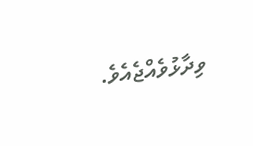ވިދާޅުވެއްޖެއެވެ.